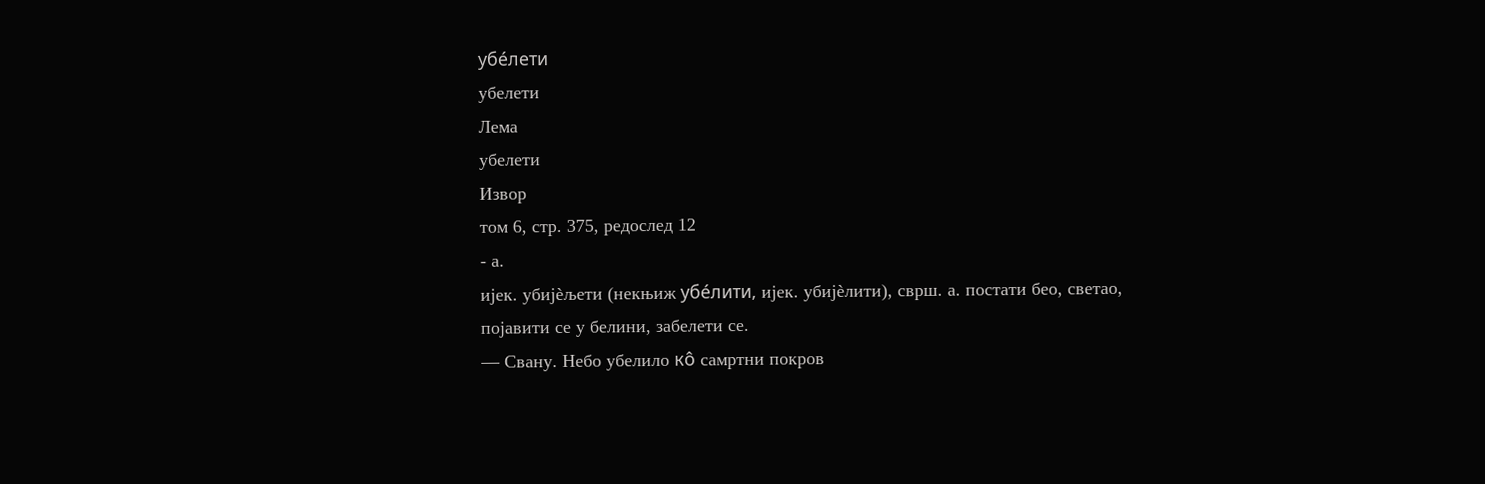убе́лети
убелети
Лема
убелети
Извор
том 6, стр. 375, редослед 12
- а.
ијек. убијѐљети (некњиж убе́лити, ијек. убијѐлити), сврш. а. постати бео, светао, појавити се у белини, забелети се.
— Свану. Небо убелило ко̂ самртни покров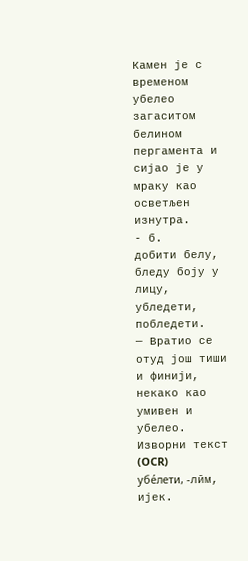Камен је с временом убелео загаситом белином пергамента и сијао је у мраку као осветљен изнутра.
- б.
добити белу, бледу боју у лицу, убледети, побледети.
— Вратио се отуд још тиши и финији, некако као умивен и убелео.
Изворни текст (OCR)
убе́лети, -лӣм, ијек.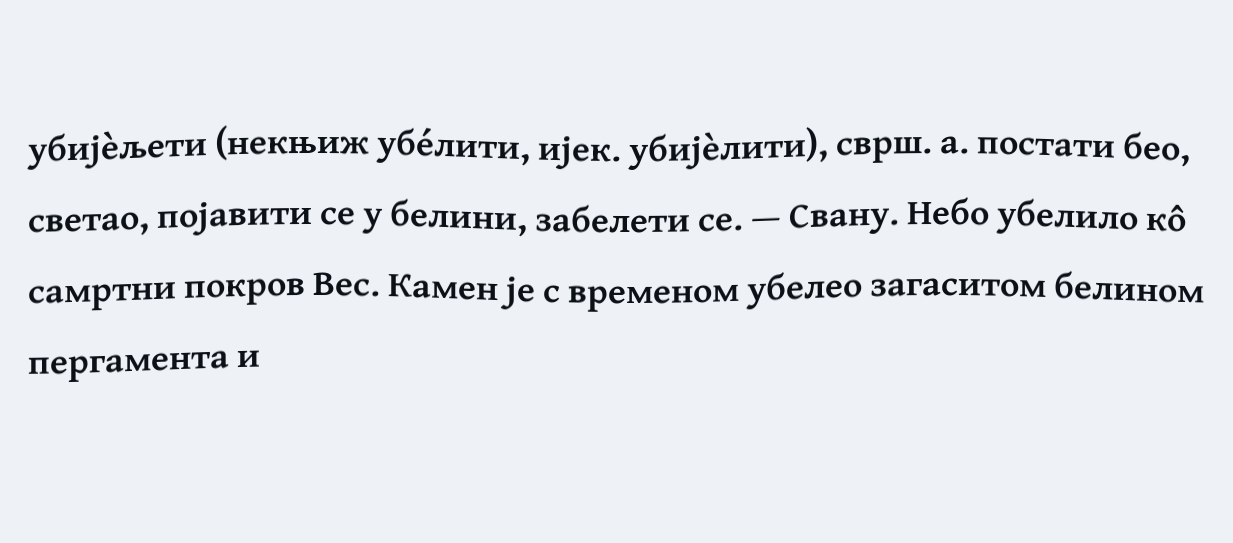убијѐљети (некњиж убе́лити, ијек. убијѐлити), сврш. а. постати бео, светао, појавити се у белини, забелети се. — Свану. Небо убелило ко̂ самртни покров Вес. Камен је с временом убелео загаситом белином пергамента и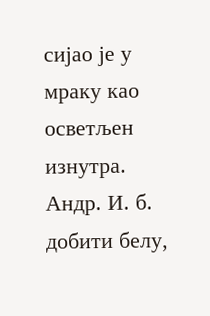сијао је у мраку као осветљен изнутра. Андр. И. б. добити белу,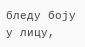бледу боју у лицу,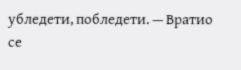убледети, побледети. — Вратио се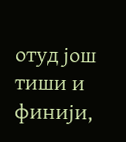отуд још тиши и финији,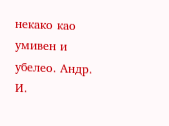некако као умивен и убелео. Андр. И.